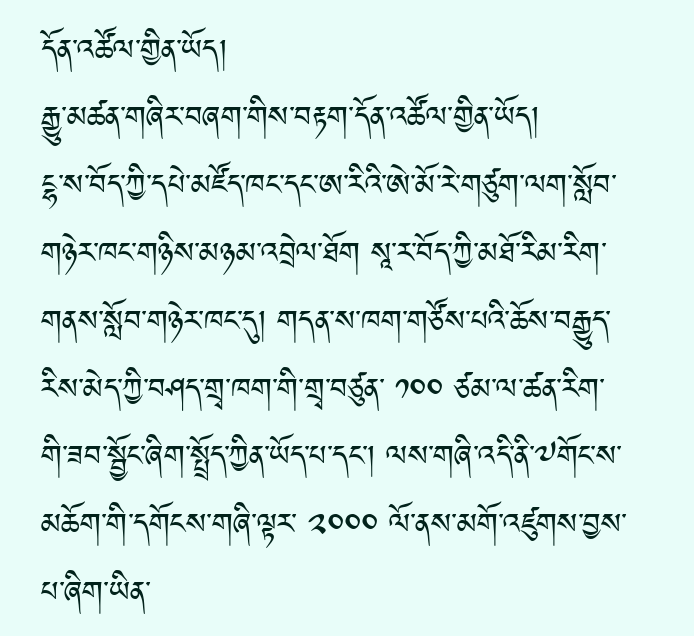དོན་འཚོལ་གྱིན་ཡོད།
རྒྱུ་མཚན་གཞིར་བཞག་གིས་བརྟག་དོན་འཚོལ་གྱིན་ཡོད།
ངྷ་ས་བོད་ཀྱི་དཔེ་མཛོད་ཁང་དང་ཨ་རིའི་ཨེ་མོ་རེ་གཙུག་ལག་སློབ་གཉེར་ཁང་གཉིས་མཉམ་འབྲེལ་ཐོག སཱ་ར་བོད་ཀྱི་མཐོ་རིམ་རིག་གནས་སློབ་གཉེར་ཁང་དུ། གདན་ས་ཁག་གཙོས་པའི་ཆོས་བརྒྱུད་རིས་མེད་ཀྱི་བཤད་གྲྭ་ཁག་གི་གྲྭ་བཙུན་ ༡༠༠ ཙམ་ལ་ཚན་རིག་གི་ཟབ་སྦྱོང་ཞིག་སྤྲོད་ཀྱིན་ཡོད་པ་དང་། ལས་གཞི་འདི་ནི་༧གོང་ས་མཆོག་གི་དགོངས་གཞི་ལྟར་ ༢༠༠༠ ལོ་ནས་མགོ་འཛུགས་བྱས་པ་ཞིག་ཡིན་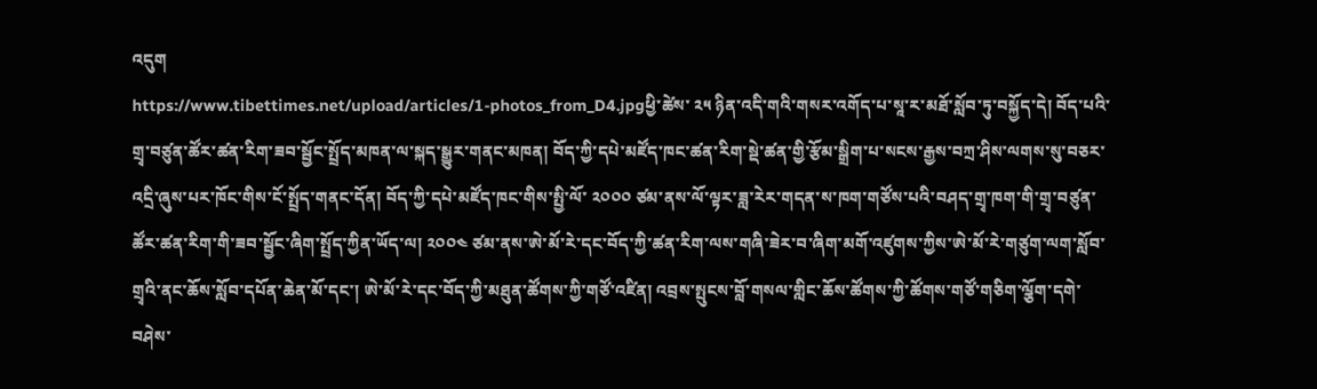འདུག
https://www.tibettimes.net/upload/articles/1-photos_from_D4.jpgཕྱི་ཚེས་ ༢༥ ཉིན་འདི་གའི་གསར་འགོད་པ་སཱ་ར་མཐོ་སློབ་ཏུ་བསྐྱོད་དེ། བོད་པའི་གྲྭ་བཙུན་ཚོར་ཚན་རིག་ཟབ་སྦྱོང་སྤྲོད་མཁན་ལ་སྐད་སྒྱུར་གནང་མཁན། བོད་ཀྱི་དཔེ་མཛོད་ཁང་ཚན་རིག་སྡེ་ཚན་གྱི་རྩོམ་སྒྲིག་པ་སངས་རྒྱས་བཀྲ་ཤིས་ལགས་སུ་བཅར་འདྲི་ཞུས་པར་ཁོང་གིས་ངོ་སྤྲོད་གནང་དོན། བོད་ཀྱི་དཔེ་མཛོད་ཁང་གིས་སྤྱི་ལོ་ ༢༠༠༠ ཙམ་ནས་ལོ་ལྟར་ཟླ་རེར་གདན་ས་ཁག་གཙོས་པའི་བཤད་གྲྭ་ཁག་གི་གྲྭ་བཙུན་ཚོར་ཚན་རིག་གི་ཟབ་སྦྱོང་ཞིག་སྤྲོད་ཀྱིན་ཡོད་ལ། ༢༠༠༤ ཙམ་ནས་ཨེ་མོ་རེ་དང་བོད་ཀྱི་ཚན་རིག་ལས་གཞི་ཟེར་བ་ཞིག་མགོ་འཛུགས་ཀྱིས་ཨེ་མོ་རེ་གཙུག་ལག་སློབ་གྲྭའི་ནང་ཆོས་སློབ་དཔོན་ཆེན་མོ་དང་། ཨེ་མོ་རེ་དང་བོད་ཀྱི་མཐུན་ཚོགས་ཀྱི་གཙོ་འཛིན། འབྲས་སྤུངས་བློ་གསལ་གླིང་ཆོས་ཚོགས་ཀྱི་ཚོགས་གཙོ་གཅིག་ལྕོག་དགེ་བཤེས་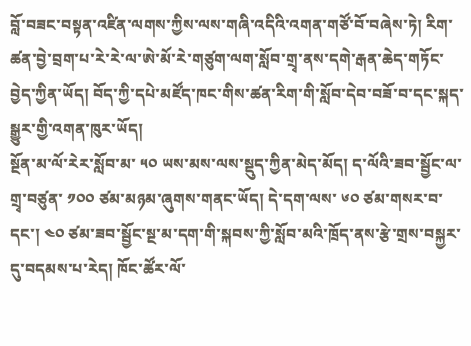བློ་བཟང་བསྟན་འཛིན་ལགས་ཀྱིས་ལས་གཞི་འདིའི་འགན་གཙོ་བོ་བཞེས་ཏེ། རིག་ཚན་བྱེ་བྲག་པ་རེ་རེ་ལ་ཨེ་མོ་རེ་གཙུག་ལག་སློབ་གྲྭ་ནས་དགེ་རྒན་ཆེད་གཏོང་བྱེད་ཀྱིན་ཡོད། བོད་ཀྱི་དཔེ་མཛོད་ཁང་གིས་ཚན་རིག་གི་སློབ་དེབ་བཟོ་བ་དང་སྐད་སྒྱུར་གྱི་འགན་ཁུར་ཡོད།
སྔོན་མ་ལོ་རེར་སློབ་མ་ ༥༠ ཡས་མས་ལས་སྡུད་ཀྱིན་མེད་མོད། ད་ལོའི་ཟབ་སྦྱོང་ལ་གྲྭ་བཙུན་ ༡༠༠ ཙམ་མཉམ་ཞུགས་གནང་ཡོད། དེ་དག་ལས་ ༦༠ ཙམ་གསར་བ་དང་། ༤༠ ཙམ་ཟབ་སྦྱོང་སྔ་མ་དག་གི་སྐབས་ཀྱི་སློབ་མའི་ཁྲོད་ནས་རྩེ་གྲས་བསྐྱར་དུ་བདམས་པ་རེད། ཁོང་ཚོར་ལོ་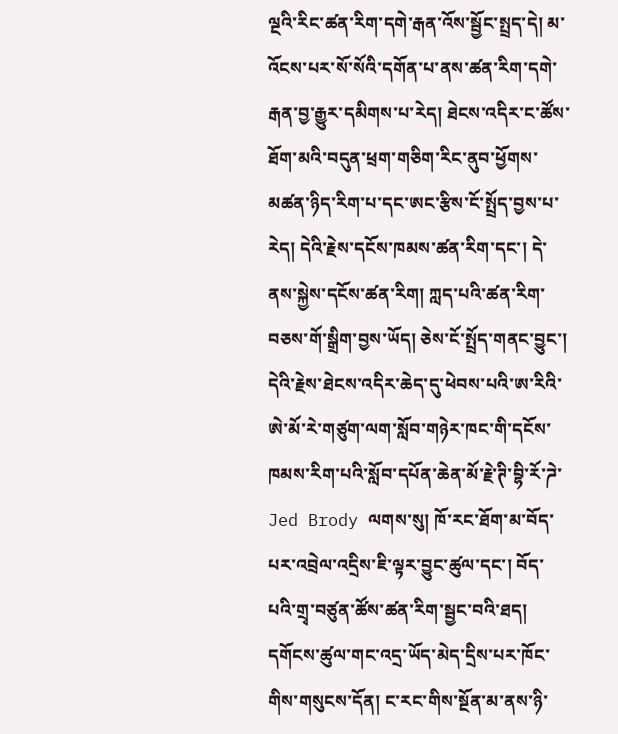ལྔའི་རིང་ཚན་རིག་དགེ་རྒན་འོས་སྦྱོང་སྤྲད་དེ། མ་འོངས་པར་སོ་སོའི་དགོན་པ་ནས་ཚན་རིག་དགེ་རྒན་བྱ་རྒྱུར་དམིགས་པ་རེད། ཐེངས་འདིར་ང་ཚོས་ཐོག་མའི་བདུན་ཕྲག་གཅིག་རིང་ནུབ་ཕྱོགས་མཚན་ཉིད་རིག་པ་དང་ཨང་རྩིས་ངོ་སྤྲོད་བྱས་པ་རེད། དེའི་རྗེས་དངོས་ཁམས་ཚན་རིག་དང་། དེ་ནས་སྐྱེས་དངོས་ཚན་རིག། ཀླད་པའི་ཚན་རིག་བཅས་གོ་སྒྲིག་བྱས་ཡོད། ཅེས་ངོ་སྤྲོད་གནང་བྱུང་།
དེའི་རྗེས་ཐེངས་འདིར་ཆེད་དུ་ཕེབས་པའི་ཨ་རིའི་ཨེ་མོ་རེ་གཙུག་ལག་སློབ་གཉེར་ཁང་གི་དངོས་ཁམས་རིག་པའི་སློབ་དཔོན་ཆེན་མོ་རྗེ་ཊི་བྷི་རོ་ཌེ་ Jed Brody ལགས་སུ། ཁོ་རང་ཐོག་མ་བོད་པར་འབྲེལ་འདྲིས་ཇི་ལྟར་བྱུང་ཚུལ་དང་། བོད་པའི་གྲྭ་བཙུན་ཚོས་ཚན་རིག་སྦྱང་བའི་ཐད། དགོངས་ཚུལ་གང་འདྲ་ཡོད་མེད་དྲིས་པར་ཁོང་གིས་གསུངས་དོན། ང་རང་གིས་སྔོན་མ་ནས་ཉི་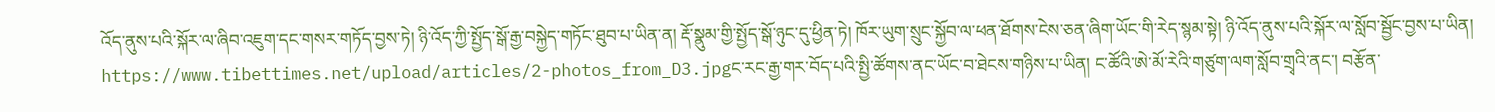འོད་ནུས་པའི་སྐོར་ལ་ཞིབ་འཇུག་དང་གསར་གཏོད་བྱས་ཏེ། ཉི་འོད་ཀྱི་སྤྱོད་སྒོ་རྒྱ་བསྐྱེད་གཏོང་ཐུབ་པ་ཡིན་ན། རྡོ་སྣུམ་གྱི་སྤྱོད་སྒོ་ཉུང་དུ་ཕྱིན་ཏེ། ཁོར་ཡུག་སྲུང་སྐྱོབ་ལ་ཕན་ཐོགས་ངེས་ཅན་ཞིག་ཡོང་གི་རེད་སྙམ་སྟེ། ཉི་འོད་ནུས་པའི་སྐོར་ལ་སློབ་སྦྱོང་བྱས་པ་ཡིན།
https://www.tibettimes.net/upload/articles/2-photos_from_D3.jpgང་རང་རྒྱ་གར་བོད་པའི་སྤྱི་ཚོགས་ནང་ཡོང་བ་ཐེངས་གཉིས་པ་ཡིན། ང་ཚོའི་ཨེ་མོ་རེའི་གཙུག་ལག་སློབ་གྲྭའི་ནང་། བརྩོན་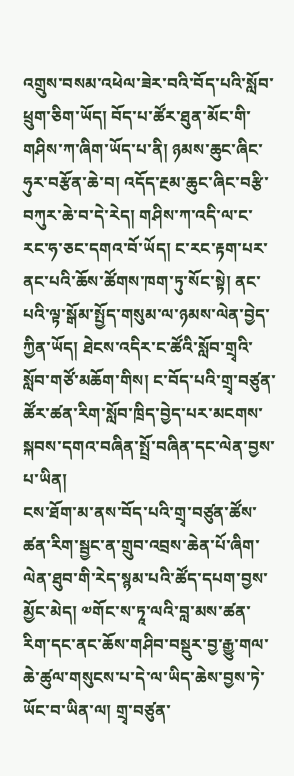འགྲུས་བསམ་འཕེལ་ཟེར་བའི་བོད་པའི་སློབ་ཕྲུག་ཅིག་ཡོད། བོད་པ་ཚོར་ཐུན་མོང་གི་གཤིས་ཀ་ཞིག་ཡོད་པ་ནི། ཉམས་ཆུང་ཞིང་ཧུར་བརྩོན་ཆེ་བ། འདོད་རྔམ་ཆུང་ཞིང་བརྩི་བཀུར་ཆེ་བ་དེ་རེད། གཤིས་ཀ་འདི་ལ་ང་རང་ཧ་ཅང་དགའ་བོ་ཡོད། ང་རང་རྟག་པར་ནང་པའི་ཆོས་ཚོགས་ཁག་ཏུ་སོང་སྟེ། ནང་པའི་ལྟ་སྒོམ་སྤྱོད་གསུམ་ལ་ཉམས་ལེན་བྱེད་ཀྱིན་ཡོད། ཐེངས་འདིར་ང་ཚོའི་སློབ་གྲྭའི་སློབ་གཙོ་མཆོག་གིས། ང་བོད་པའི་གྲྭ་བཙུན་ཚོར་ཚན་རིག་སློབ་ཁྲིད་བྱེད་པར་མངགས་སྐབས་དགའ་བཞིན་སྤྲོ་བཞིན་དང་ལེན་བྱས་པ་ཡིན།
ངས་ཐོག་མ་ནས་བོད་པའི་གྲྭ་བཙུན་ཚོས་ཚན་རིག་སྦྱང་ན་གྲུབ་འབྲས་ཆེན་པོ་ཞིག་ལེན་ཐུབ་གི་རེད་སྙམ་པའི་ཚོད་དཔག་བྱས་མྱོང་མེད། ༧གོང་ས་ཏཱ་ལའི་བླ་མས་ཚན་རིག་དང་ནང་ཆོས་གཤིབ་བསྡུར་བྱ་རྒྱུ་གལ་ཆེ་ཚུལ་གསུངས་པ་དེ་ལ་ཡིད་ཆེས་བྱས་ཏེ་ཡོང་བ་ཡིན་ལ། གྲྭ་བཙུན་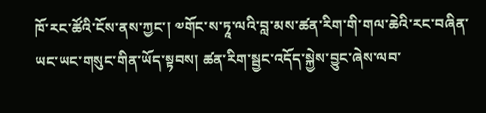ཁོ་རང་ཚོའི་ངོས་ནས་ཀྱང་། ༧གོང་ས་ཏཱ་ལའི་བླ་མས་ཚན་རིག་གི་གལ་ཆེའི་རང་བཞིན་ཡང་ཡང་གསུང་གིན་ཡོད་སྟབས། ཚན་རིག་སྦྱང་འདོད་སྐྱེས་བྱུང་ཞེས་ལབ་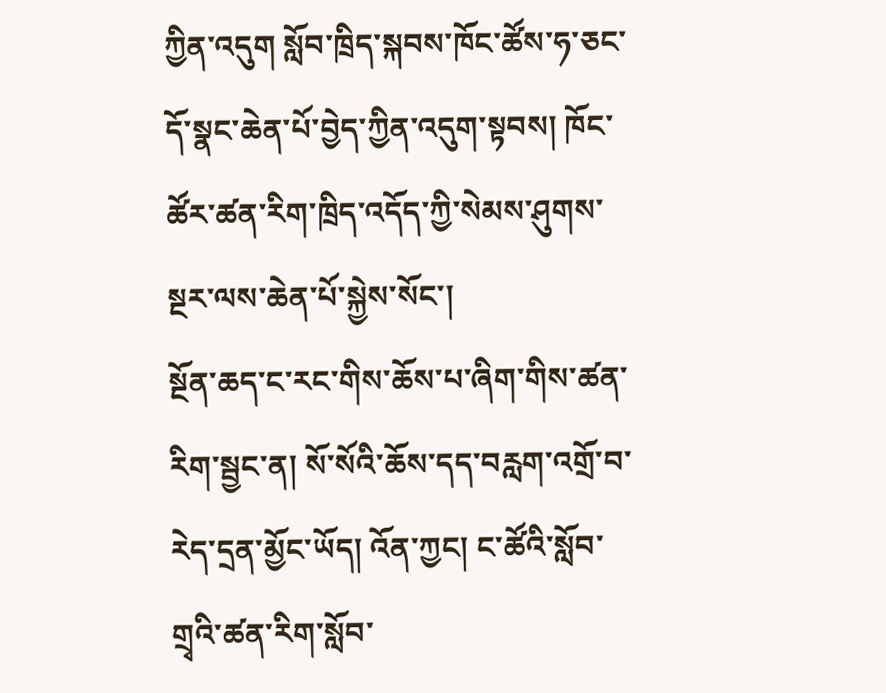ཀྱིན་འདུག སློབ་ཁྲིད་སྐབས་ཁོང་ཚོས་ཧ་ཅང་དོ་སྣང་ཆེན་པོ་བྱེད་ཀྱིན་འདུག་སྟབས། ཁོང་ཚོར་ཚན་རིག་ཁྲིད་འདོད་ཀྱི་སེམས་ཤུགས་སྔར་ལས་ཆེན་པོ་སྐྱེས་སོང་།
སྔོན་ཆད་ང་རང་གིས་ཆོས་པ་ཞིག་གིས་ཚན་རིག་སྦྱང་ན། སོ་སོའི་ཆོས་དད་བརླག་འགྲོ་བ་རེད་དྲན་མྱོང་ཡོད། འོན་ཀྱང། ང་ཚོའི་སློབ་གྲྭའི་ཚན་རིག་སློབ་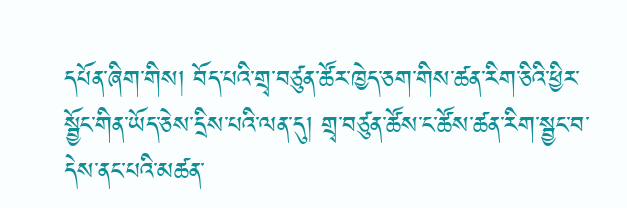དཔོན་ཞིག་གིས། བོད་པའི་གྲྭ་བཙུན་ཚོར་ཁྱེད་ཅག་གིས་ཚན་རིག་ཅིའི་ཕྱིར་སྦྱོང་གིན་ཡོད་ཅེས་དྲིས་པའི་ལན་དུ། གྲྭ་བཙུན་ཚོས་ང་ཚོས་ཚན་རིག་སྦྱང་བ་དེས་ནང་པའི་མཚན་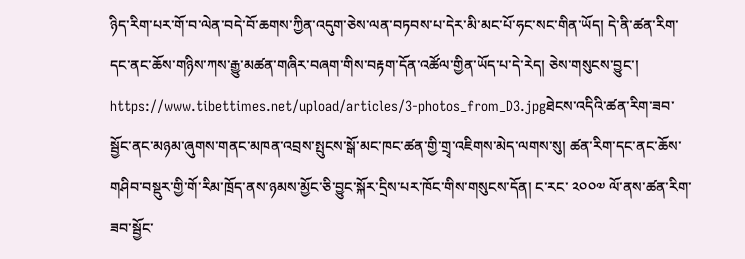ཉིད་རིག་པར་གོ་བ་ལེན་བདེ་བོ་ཆགས་ཀྱིན་འདུག་ཅེས་ལན་བཏབས་པ་དེར་མི་མང་པོ་ཧང་སང་གིན་ཡོད། དེ་ནི་ཚན་རིག་དང་ནང་ཆོས་གཉིས་ཀས་རྒྱུ་མཚན་གཞིར་བཞག་གིས་བརྟག་དོན་འཚོལ་གྱིན་ཡོད་པ་དེ་རེད། ཅེས་གསུངས་བྱུང་།
https://www.tibettimes.net/upload/articles/3-photos_from_D3.jpgཐེངས་འདིའི་ཚན་རིག་ཟབ་སྦྱོང་ནང་མཉམ་ཞུགས་གནང་མཁན་འབྲས་སྤུངས་སྒོ་མང་ཁང་ཚན་གྱི་གྲྭ་འཇིགས་མེད་ལགས་སུ། ཚན་རིག་དང་ནང་ཆོས་གཤིབ་བསྡུར་གྱི་གོ་རིམ་ཁྲོད་ནས་ཉམས་མྱོང་ཅི་བྱུང་སྐོར་དྲིས་པར་ཁོང་གིས་གསུངས་དོན། ང་རང་ ༢༠༠༧ ལོ་ནས་ཚན་རིག་ཟབ་སྦྱོང་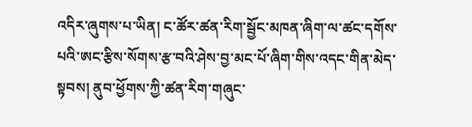འདིར་ཞུགས་པ་ཡིན། ང་ཚོར་ཚན་རིག་སྦྱོང་མཁན་ཞིག་ལ་ཚང་དགོས་པའི་ཨང་རྩིས་སོགས་རྩ་བའི་ཤེས་བྱ་མང་པོ་ཞིག་གིས་འདང་གིན་མེད་སྟབས། ནུབ་ཕྱོགས་ཀྱི་ཚན་རིག་གཞུང་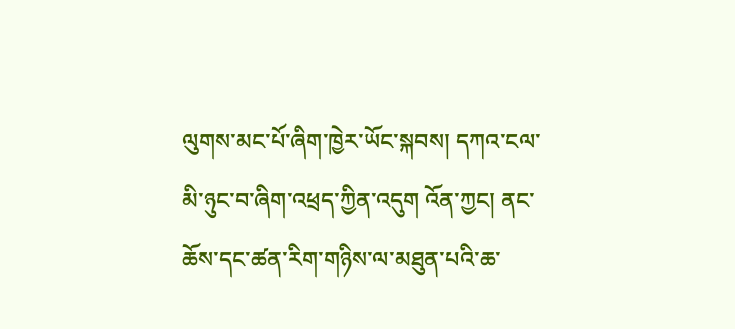ལུགས་མང་པོ་ཞིག་ཁྱེར་ཡོང་སྐབས། དཀའ་ངལ་མི་ཉུང་བ་ཞིག་འཕྲད་ཀྱིན་འདུག འོན་ཀྱང། ནང་ཆོས་དང་ཚན་རིག་གཉིས་ལ་མཐུན་པའི་ཆ་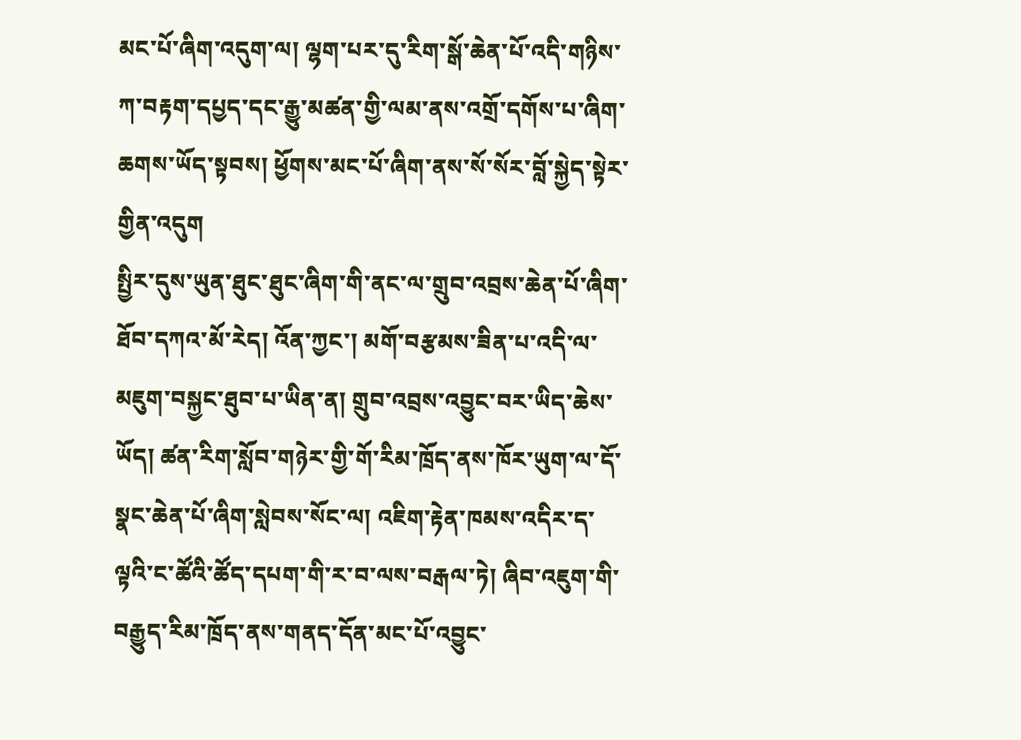མང་པོ་ཞིག་འདུག་ལ། ལྷག་པར་དུ་རིག་སྒོ་ཆེན་པོ་འདི་གཉིས་ཀ་བརྟག་དཔྱད་དང་རྒྱུ་མཚན་གྱི་ལམ་ནས་འགྲོ་དགོས་པ་ཞིག་ཆགས་ཡོད་སྟབས། ཕྱོགས་མང་པོ་ཞིག་ནས་སོ་སོར་བློ་སྐྱེད་སྟེར་གྱིན་འདུག
སྤྱིར་དུས་ཡུན་ཐུང་ཐུང་ཞིག་གི་ནང་ལ་གྲུབ་འབྲས་ཆེན་པོ་ཞིག་ཐོབ་དཀའ་མོ་རེད། འོན་ཀྱང་། མགོ་བརྩམས་ཟིན་པ་འདི་ལ་མཇུག་བསྐྱང་ཐུབ་པ་ཡིན་ན། གྲུབ་འབྲས་འབྱུང་བར་ཡིད་ཆེས་ཡོད། ཚན་རིག་སློབ་གཉེར་གྱི་གོ་རིམ་ཁྲོད་ནས་ཁོར་ཡུག་ལ་དོ་སྣང་ཆེན་པོ་ཞིག་སླེབས་སོང་ལ། འཇིག་རྟེན་ཁམས་འདིར་ད་ལྟའི་ང་ཚོའི་ཚོད་དཔག་གི་ར་བ་ལས་བརྒལ་ཏེ། ཞིབ་འཇུག་གི་བརྒྱུད་རིམ་ཁྲོད་ནས་གནད་དོན་མང་པོ་འབྱུང་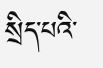སྲིད་པའི་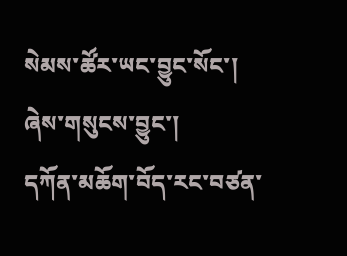སེམས་ཚོར་ཡང་བྱུང་སོང་། ཞེས་གསུངས་བྱུང་།
དཀོན་མཆོག་བོད་རང་བཙན་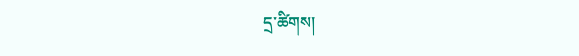དྲ་ཚིགས།